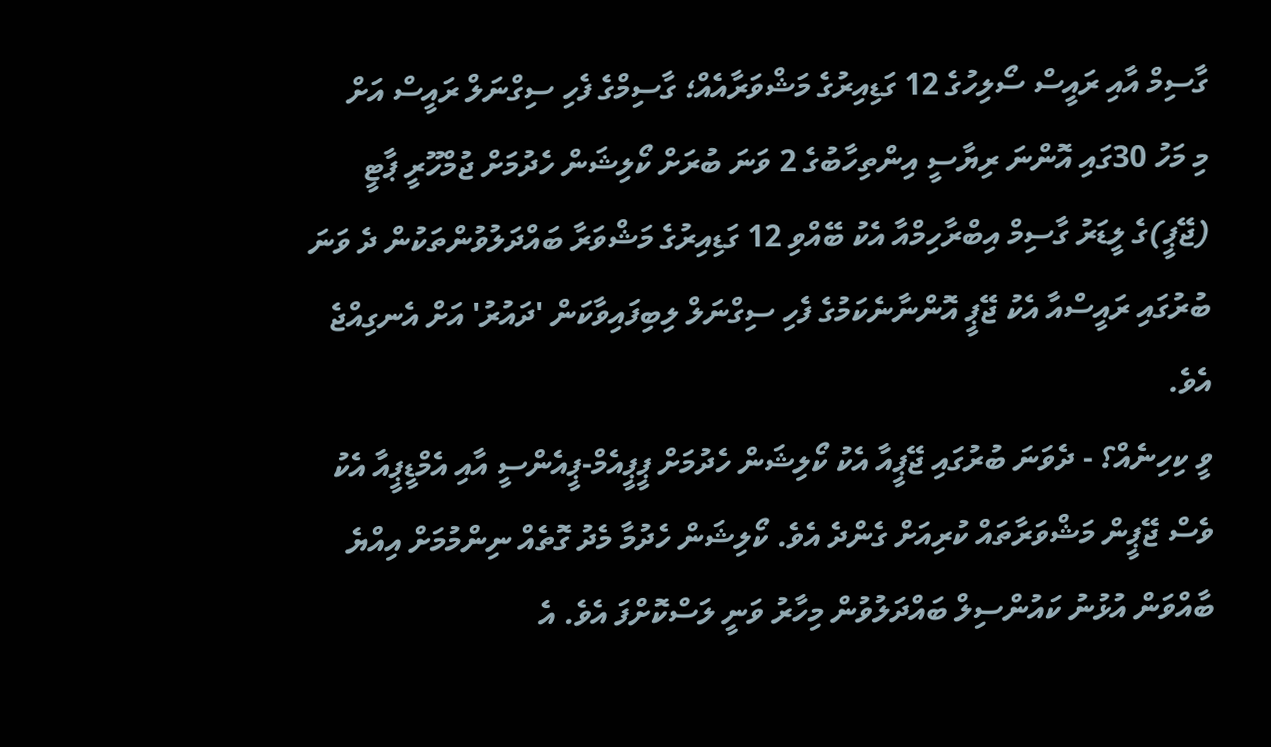ގާސިމް އާއި ރައީސް ސޯލިހުގެ 12 ގަޑިއިރުގެ މަޝްވަރާއެއް؛ ގާސިމްގެ ފެހި ސިގްނަލް ރައީސް އަށް
މި މަހު 30ގައި އޮންނަ ރިޔާސީ އިންތިހާބުގެ 2 ވަނަ ބުރަށް ކޯލިޝަން ހެދުމަށް ޖުމްހޫރީ ޕާޓީ (ޖޭޕީ)ގެ ލީޑަރު ގާސިމް އިބްރާހިމްއާ އެކު ބޭއްވި 12 ގަޑިއިރުގެ މަޝްވަރާ ބައްދަލުވުންތަކުން ދެ ވަނަ ބުރުގައި ރައީސްއާ އެކު ޖޭޕީ އޮންނާނެކަމުގެ ފެހި ސިގްނަލް ލިބިފައިވާކަން 'ދައުރު' އަށް އެނގިއްޖެ އެވެ.
ވީ ކިހިނެއް؟ - ދެވަނަ ބުރުގައި ޖޭޕީއާ އެކު ކޯލިޝަން ހެދުމަށް ޕީޕީއެމް-ޕީއެންސީ އާއި އެމްޑީޕީއާ އެކު ވެސް ޖޭޕީން މަޝްވަރާތައް ކުރިއަށް ގެންދެ އެވެ. ކޯލިޝަން ހެދުމާ މެދު ގޮތެއް ނިންމުމަށް އިއްޔެ ބާއްވަން އުޅުނު ކައުންސިލް ބައްދަލުވުން މިހާރު ވަނީ ލަސްކޮށްފަ އެވެ. އެ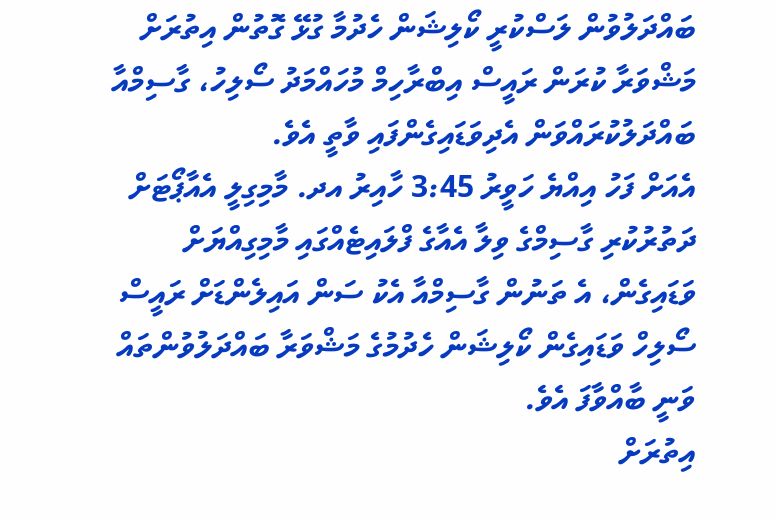ބައްދަލުވުން ލަސްކުރީ ކޯލިޝަން ހެދުމާ ގުޅޭ ގޮތުން އިތުރަށް މަޝްވަރާ ކުރަން ރައީސް އިބްރާހިމް މުހައްމަދު ސޯލިހު، ގާސިމްއާ ބައްދަލުކުރައްވަން އެދިވަޑައިގެންފައި ވާތީ އެވެ.
އެއަށް ފަހު އިއްޔެ ހަވީރު 3:45 ހާއިރު އދ. މާމިގިލީ އެއާޕޯޓަށް ދަތުރުކުރި ގާސިމްގެ ވިލާ އެއާގެ ފްލައިޓެއްގައި މާމިގިއްޔަށް ވަޑައިގެން، އެ ތަނުން ގާސިމްއާ އެކު ސަން އައިލެންޑަށް ރައީސް ސޯލިހް ވަޑައިގެން ކޯލިޝަން ހެދުމުގެ މަޝްވަރާ ބައްދަލުވުންތައް ވަނީ ބާއްވާފަ އެވެ.
އިތުރަށް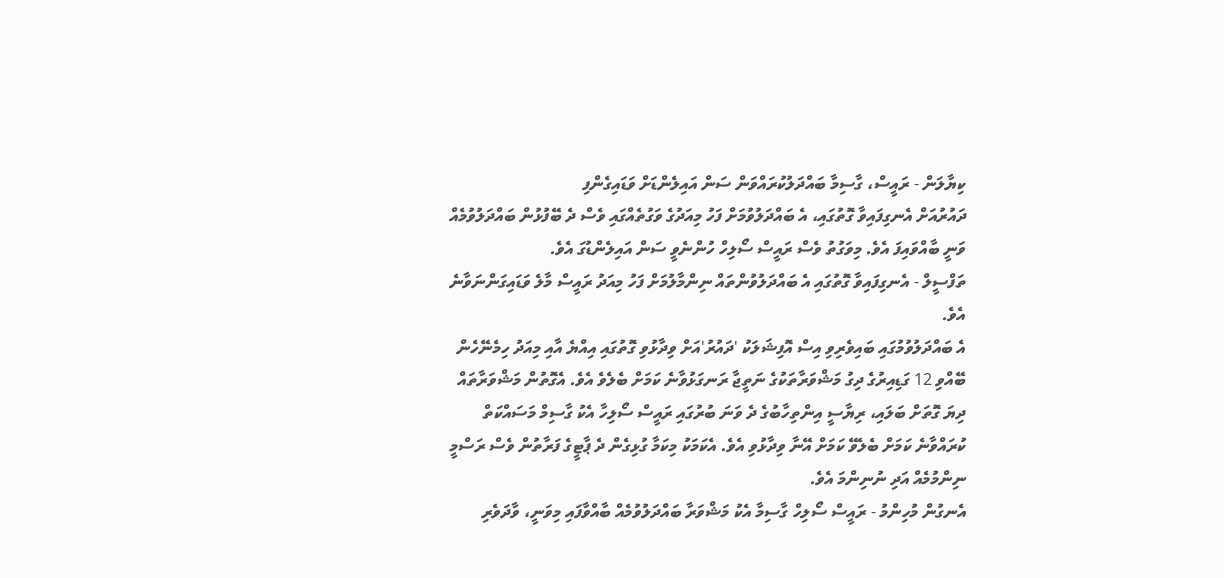ކިޔާލަން - ރައީސް، ގާސިމާ ބައްދަލުކުރައްވަން ސަން އައިލެންޑަށް ވަޑައިގެންފި
ދައުރުއަށް އެނގިފައިވާ ގޮތުގައި، އެ ބައްދަލުވުމަށް ފަހު މިއަދުގެ ވަގުތެއްގައި ވެސް ދެ ބޭފުޅުން ބައްދަލުވުމެއް ވަނީ ބާއްވައިފަ އެވެ. މިވަގުތު ވެސް ރައީސް ސޯލިހް ހުންނެވީ ސަން އައިލެންޑުގަ އެވެ.
ތަފްސީލް - އެނގިފައިވާ ގޮތުގައި އެ ބައްދަލުވުންތައް ނިންމާލުމަށް ފަހު މިއަދު ރައީސް މާލެ ވަޑައިގަންނަވާނެ އެވެ.
އެ ބައްދަލުވުމުގައި ބައިވެރިވި އިސް އޮފިޝަލަކު 'ދައުރު'އަށް ވިދާޅުވި ގޮތުގައި އިއްޔެ އާއި މިއަދު ހިމެނޭހެން ބޭއްވި 12 ގަޑިއިރުގެ ދިގު މަޝްވަރާތަކުގެ ނަތީޖާ ރަނގަޅުވާނެ ކަމަށް ބެލެވެ އެވެ. އެގޮތުން މަޝްވަރާތައް ދިޔަ ގޮތަށް ބަލައި، ރިޔާސީ އިންތިހާބުގެ ދެ ވަނަ ބުރުގައި ރައީސް ސޯލިހާ އެކު ގާސިމް މަސައްކަތް ކުރައްވާނެ ކަމަށް ބެލެވޭ ކަމަށް އޭނާ ވިދާޅުވި އެވެ. އެކަމަކު މިކަމާ ގުޅިގެން ދެ ޕާޓީގެ ފަރާތުން ވެސް ރަސްމީ ނިންމުމެއް އަދި ނުނިންމަ އެވެ.
އެނގުން މުހިންމު - ރައީސް ސޯލިހް ގާސިމާ އެކު މަޝްވަރާ ބައްދަލުވުމެއް ބާއްވާފައި މިވަނީ، ވާދަވެރި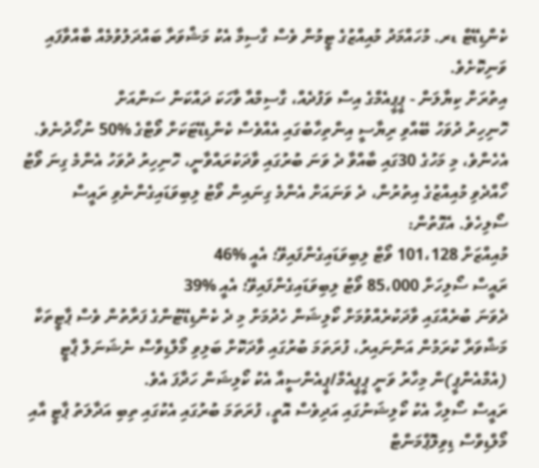ކެންޑިޑޭޓް ޑރ. މުހައްމަދު މުއިއްޒުގެ ޓީމުން ވެސް ގާސިމާ އެކު މަޝްވަރާ ބައްދަލުވުމެއް ބާއްވާފައި ވަނިކޮށެވެ.
އިތުރަށް ކިޔާލަން - ޕީޕީއެމްގެ އިސް ވަފުދެއް، ގާސިމްއާ ވާހަކަ ދައްކަން ސަންއަށް
ހޮނިހިރު ދުވަހު ބޭއްވި ރިޔާސީ އިންތިހާބުގައި އެއްވެސް ކެންޑިޑޭޓަކަށް ވޯޓްގެ %50 ނުހޯދުނެވެ. އެހެންވެ، މި މަހުގެ 30ގައި ބާއްވާ ދެ ވަނަ ބުރުގައި ވާދަކުރައްވާނީ، ހޮނިހިރު ދުވަހު އެންމެ ގިނަ ވޯޓު ހޯއްދެވި މުއިއްޒުގެ އިތުރުން، ދެ ވަނައަށް އެންމެ ގިނައިން ވޯޓު ލިބިވަޑައިގެންނެވި ރައީސް ސޯލިހެވެ. އެގޮތުން:
މުއިއްޒަށް 101،128 ވޯޓް ލިބިވަޑައިގެންފައިވޭ؛ އެއީ %46
ރައީސް ސޯލިހަށް 85،000 ވޯޓު ލިބިވަޑައިގެންފައިވޭ؛ އެއީ %39
ދެވަނަ ބުރެއްގައި ވާދަކުރެއްވުމަށް ކޯލިޝަން ހެދުމަށް މި ދެ ކެންޑިޑޭޓުންގެ ފަރާތުން ވެސް ޕާޓީތަކާ މަޝްވަރާ ކުރަމުން އަންނައިރު، ފުރަތަމަ ބުރުގައި ވާދަކޮށް ބަލިވި މޯލްޑިވްސް ނެޝަނަލް ޕާޓީ (އެމްއެންޕީ)ން މިހާރު ވަނީ ޕީޕީއެމް/ޕީއެންސީއާ އެކު ކޯލިޝަން ހަދާފަ އެވެ.
ރައީސް ސޯލިހާ އެކު ކޯލިޝަނުގައި އަދިވެސް އޮތީ، ފުރަތަމަ ބުރުގައި އެކުގައި ތިބި އަދާލަތު ޕާޓީ އާއި މޯލްޑިވްސް ޑިވިލޮޕްމަންޓް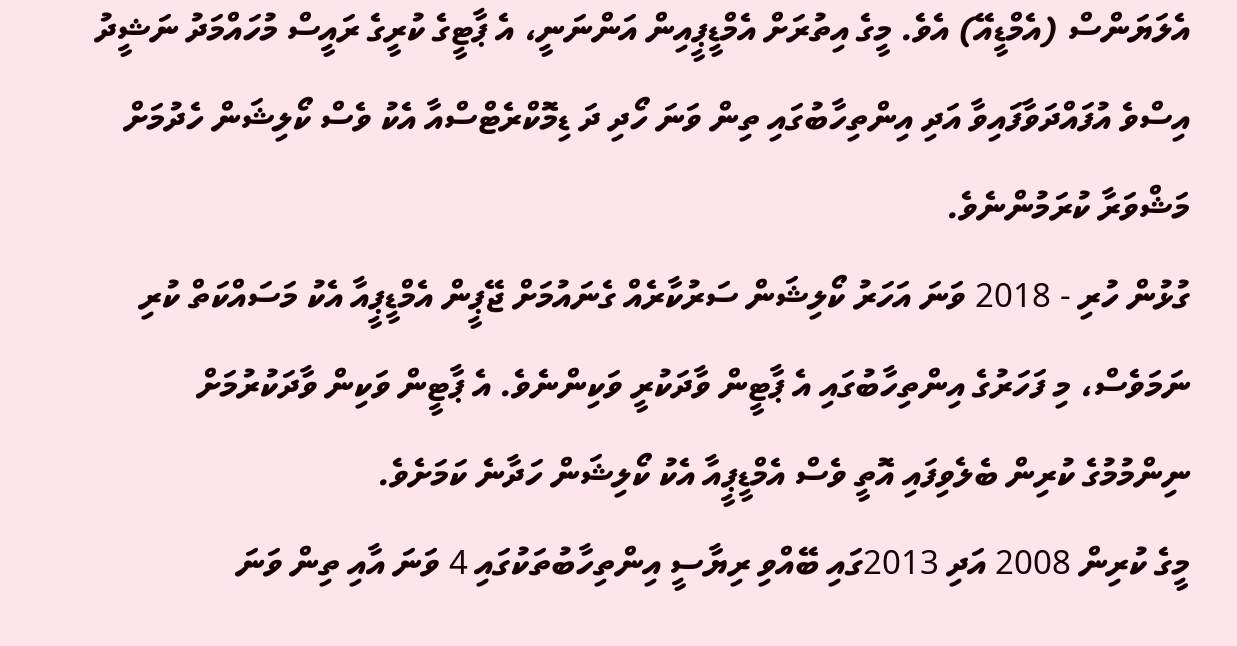އެލަޔަންސް (އެމްޑީއޭ) އެވެ. މީގެ އިތުރަށް އެމްޑީޕީއިން އަންނަނީ، އެ ޕާޓީގެ ކުރީގެ ރައީސް މުހައްމަދު ނަޝީދު އިސްވެ އުފައްދަވާފައިވާ އަދި އިންތިހާބުގައި ތިން ވަނަ ހޯދި ދަ ޑިމޮކްރެޓްސްއާ އެކު ވެސް ކޯލިޝަން ހެދުމަށް މަޝްވަރާ ކުރަމުންނެވެ.
ގުޅުން ހުރި - 2018 ވަނަ އަހަރު ކޯލިޝަން ސަރުކާރެއް ގެނައުމަށް ޖޭޕީން އެމްޑީޕީއާ އެކު މަސައްކަތް ކުރި ނަމަވެސް، މި ފަހަރުގެ އިންތިހާބުގައި އެ ޕާޓީން ވާދަކުރީ ވަކިންނެވެ. އެ ޕާޓީން ވަކިން ވާދަކުރުމަށް ނިންމުމުގެ ކުރިން ބެލެވިފައި އޮތީ ވެސް އެމްޑީޕީއާ އެކު ކޯލިޝަން ހަދާނެ ކަމަށެވެ.
މީގެ ކުރިން 2008 އަދި 2013ގައި ބޭއްވި ރިޔާސީ އިންތިހާބުތަކުގައި 4 ވަނަ އާއި ތިން ވަނަ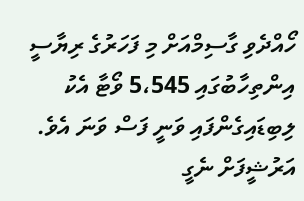ހޯއްދެވި ގާސިމްއަށް މި ފަހަރުގެ ރިޔާސީ އިންތިހާބުގައި 5،545 ވޯޓާ އެކު ލިބިޑައިގެންފައި ވަނީ ފަސް ވަނަ އެވެ.
އަރުޝީފަށް ނެގީ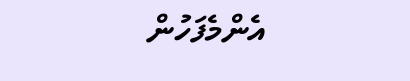އެންމެފަހުން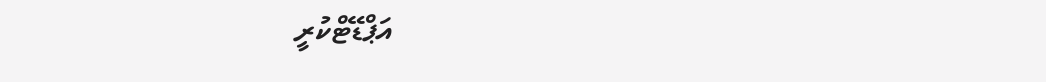އަޕްޑޭޓްކުރީ